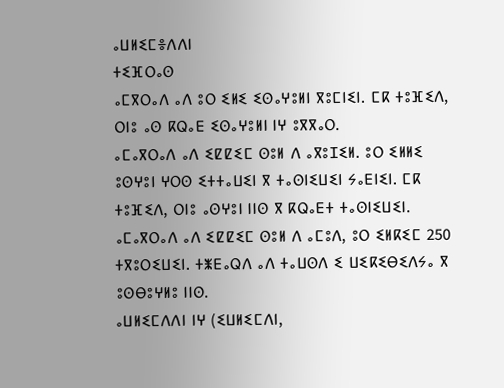ⴰⵡⵍⵉⵎⴻⴷⴷⵏ
ⵜⵉⴼⵔⴰⵙ
ⴰⵎⴳⵔⴰⴷ ⴰⴷ ⵓⵔ ⵉⵍⵉ ⵉⵙⴰⵖⵓⵍⵏ ⴳⵓⵎⵏⵉⵏ. ⵎⴽ ⵜⵓⴼⵉⴷ, ⵔⵏⵓ ⴰⵙ ⴽⵕⴰⴹ ⵉⵙⴰⵖⵓⵍⵏ ⵏⵖ ⵓⴳⴳⴰⵔ.
ⴰⵎⴰⴳⵔⴰⴷ ⴰⴷ ⵉⵇⵇⵉⵎ ⵙⵓⵍ ⴷ ⴰⴳⵓⵊⵉⵍ. ⵓⵔ ⵉⵍⵍⵉ ⵓⵙⵖⵓⵏ ⵖⵔⵙ ⵉⵜⵜⴰⵡⵉⵏ ⴳ ⵜⴰⵙⵏⵉⵡⵉⵏ ⵢⴰⴹⵏⵉⵏ. ⵎⴽ ⵜⵓⴼⵉⴷ, ⵔⵏⵓ ⴰⵙⵖⵓⵏ ⵏⵏⵙ ⴳ ⴽⵕⴰⴹⵜ ⵜⴰⵙⵏⵉⵡⵉⵏ.
ⴰⵎⴰⴳⵔⴰⴷ ⴰⴷ ⵉⵇⵇⵉⵎ ⵙⵓⵍ ⴷ ⴰⵎⵓⴷ, ⵓⵔ ⵉⵍⴽⵉⵎ 250 ⵜⴳⵓⵔⵉⵡⵉⵏ. ⵜⵥⴹⴰⵕⴷ ⴰⴷ ⵜⴰⵡⵙⴷ ⵉ ⵡⵉⴽⵉⴱⵉⴷⵢⴰ ⴳ ⵓⵙⴱⵓⵖⵍⵓ ⵏⵏⵙ.
ⴰⵡⵍⵉⵎⴷⴷⵏ ⵏⵖ (ⵉⵡⵍⵉⵎⴷⵏ,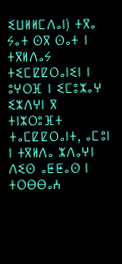ⵉⵡⵍⵍⵎⴷⴰⵏ) ⵜⴳⴰ ⵢⴰⵜ ⵙⴳ ⵙⴰⵜ ⵏ ⵜⴳⵍⴷⴰⵢ ⵜⵉⵎⵇⵇⵔⴰⵏⵉⵏ ⵏ ⵓⵖⵔⴼ ⵏ ⵉⵎⵓⵣⴰⵖ ⵉⵣⴷⵖⵏ ⴳ ⵜⵏⵣⵔⵓⴼⵜ ⵜⴰⵎⵇⵇⵔⴰⵏⵜ, ⴰⵎⵓⵏ ⵏ ⵜⴳⵍⴷⴰ ⵣⴷⴰⵖⵏ ⴷⵉⵙ ⴰⵟⵟⴰⵙ ⵏ ⵜⵔⴱⴱⴰⵄ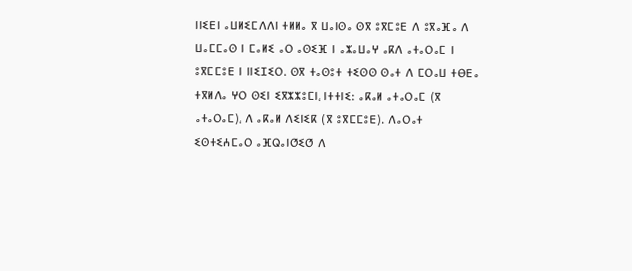ⵏⵏⵉⴹⵏ ⴰⵡⵍⵉⵎⴷⴷⵏ ⵜⵍⵍⴰ ⴳ ⵡⴰⵏⵙⴰ ⵙⴳ ⵓⴳⵎⵓⴹ ⴷ ⵓⴳⴰⴼⴰ ⴷ ⵡⴰⵎⵎⴰⵙ ⵏ ⵎⴰⵍⵉ ⴰⵔ ⴰⵙⵉⴼ ⵏ ⴰⵣⴰⵡⴰⵖ ⴰⴽⴷ ⴰⵜⴰⵔⴰⵎ ⵏ ⵓⴳⵎⵎⵓⴹ ⵏ ⵏⵏⵉⵊⵉⵔ. ⵙⴳ ⵜⴰⵙⵓⵜ ⵜⵉⵙⵙ ⵙⴰⵜ ⴷ ⵎⵔⴰⵡ ⵜⴱⴹⴰ ⵜⴳⵍⴷⴰ ⵖⵔ ⵙⵉⵏ ⵉⴳⵣⵣⵓⵎⵏ، ⵏⵜⵜⵏⵉ: ⴰⴽⴰⵍ ⴰⵜⴰⵔⴰⵎ (ⴳ ⴰⵜⴰⵔⴰⵎ)، ⴷ ⴰⴽⴰⵍ ⴷⵉⵏⵉⴽ (ⴳ ⵓⴳⵎⵎⵓⴹ). ⴷⴰⵔⴰⵜ ⵉⵙⵜⵉⵄⵎⴰⵔ ⴰⴼⵕⴰⵏⵚⵉⵚ ⴷ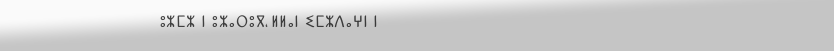ⵓⵣⵎⵣ ⵏ ⵓⵣⴰⵔⵓⴳ، ⵍⵍⴰⵏ ⵉⵎⵣⴷⴰⵖⵏ ⵏ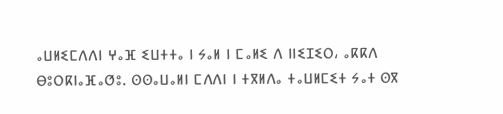ⴰⵡⵍⵉⵎⴷⴷⵏ ⵖⴰⴼ ⵉⵡⵜⵜⴰ ⵏ ⵢⴰⵍ ⵏ ⵎⴰⵍⵉ ⴷ ⵏⵏⵉⵊⵉⵔ، ⴰⴽⴽⴷ ⴱⵓⵔⴽⵏⴰⴼⴰⵚⵓ. ⵙⵙⴰⵡⴰⵍⵏ ⵎⴷⴷⵏ ⵏ ⵜⴳⵍⴷⴰ ⵜⴰⵡⵍⵎⵉⵜ ⵢⴰⵜ ⵙⴳ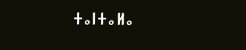ⵜⴰⵏⵜⴰⵍⴰ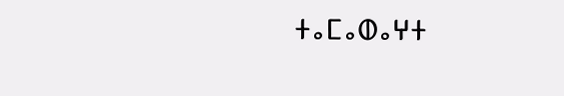ⵜⴰⵎⴰⵀⴰⵖⵜ